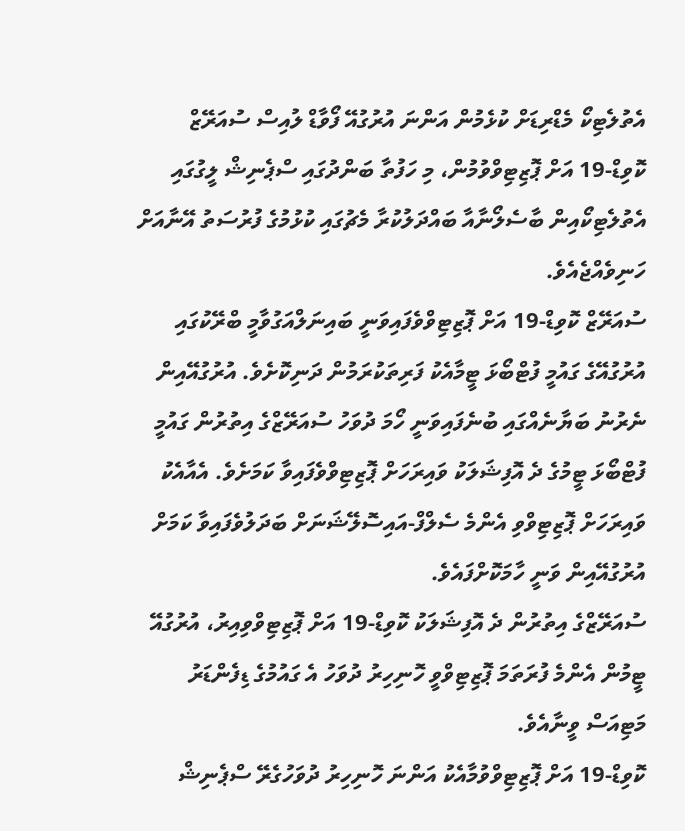އެތުލެޓިކޯ މެޑްރިޑަށް ކުޅެމުން އަންނަ އުރުގުއޭ ފޯވާޑް ލުއިސް ސުއަރޭޒް ކޮވިޑް-19 އަށް ޕޮޒިޓިވްވުމުން، މި ހަފުތާ ބަންދުގައި ސްޕެނިޝް ލީގުގައި އެތުލެޓިކޯއިން ބާސެލޯނާއާ ބައްދަލުކުރާ މެޗުގައި ކުޅުމުގެ ފުރުސަތު އޭނާއަށް ހަނިވެއްޖެއެވެ.
ސުއަރޭޒް ކޮވިޑް-19 އަށް ޕޮޒިޓިވްވެފައިވަނީ ބައިނަލްއަގުވާމީ ބްރޭކުގައި އުރުގުއޭގެ ގައުމީ ފުޓްބޯޅަ ޓީމާއެކު ފަރިތަކުރަމުން ދަނިކޮށެވެ. އުރުގުއޭއިން ނެރުނު ބަޔާނެއްގައި ބުނެފައިވަނީ ހޯމަ ދުވަހު ސުއަރޭޒްގެ އިތުރުން ގައުމީ ފުޓްބޯޅަ ޓީމުގެ ދެ އޮފިޝަލަކު ވައިރަހަށް ޕޮޒިޓިވްވެފައިވާ ކަމަށެވެ. އެއާއެކު ވައިރަހަށް ޕޮޒިޓިވްވި އެންމެ ސެލްފް-އައިސޮލޭޝަނަށް ބަދަލުވެފައިވާ ކަމަށް އުރުގުއޭއިން ވަނީ ހާމަކޮށްފައެވެ.
ސުއަރޭޒްގެ އިތުރުން ދެ އޮފިޝަލަކު ކޮވިޑް-19 އަށް ޕޮޒިޓިވްވިއިރު، އުރުގުއޭ ޓީމުން އެންމެ ފުރަތަމަ ޕޮޒިޓިވްވީ ހޮނިހިރު ދުވަހު އެ ގައުމުގެ ޑިފެންޑަރު މަޓިއަސް ވީނާއެވެ.
ކޮވިޑް-19 އަށް ޕޮޒިޓިވްވުމާއެކު އަންނަ ހޮނިހިރު ދުވަހުގެރޭ ސްޕެނިޝް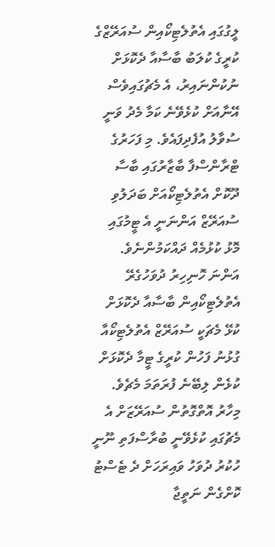ލީގުގައި އެތުލެޓިކޯއިން ސުއަރޭޒްގެ ކުރީގެ ކުލަބު ބާސާއާ ދެކޮޅަށް ނުކުންނައިރު، އެ މެޗުގައިވެސް އޭނާއަށް ކުޅެވޭނެ ކަމާ މެދު ވަނީ ސުވާލު އުފެދިފައެވެ. މި ފަހަރުގެ ޓްރާންސްފާ ބާޒާރުގައި ބާސާ ދޫކޮށް އެތުލެޓިކޯއަށް ބަދަލުވި ސުއަރޭޒް އަންނަނީ އެ ޓީމުގައި މޮޅު ކުޅުމެއް ދައްކަމުންނެވެ. އަންނަ ހޮނިހިރު ދުވަހުގެރޭ އެތުލެޓިކޯއިން ބާސާއާ ދެކޮޅަށް ކުޅޭ މެޗަކީ ސުއަރޭޒް އެތުލެޓިކޯއާ ގުޅުނު ފަހުން ކުރީގެ ޓީމާ ދެކޮޅަށް ކުޅެން ލިބޭނެ ފުރަތަމަ މެޗެވެ. މިހާރު އޮތްގޮތުން ސުއަރޭޒަށް އެ މެޗުގައި ކުޅެވޭނީ ބުރާސްފަތި ނޫނީ ހުކުރު ދުވަހު ވައިރަހަށް ދެ ޓެސްޓު ކޮށްގެން ނަތީޖާ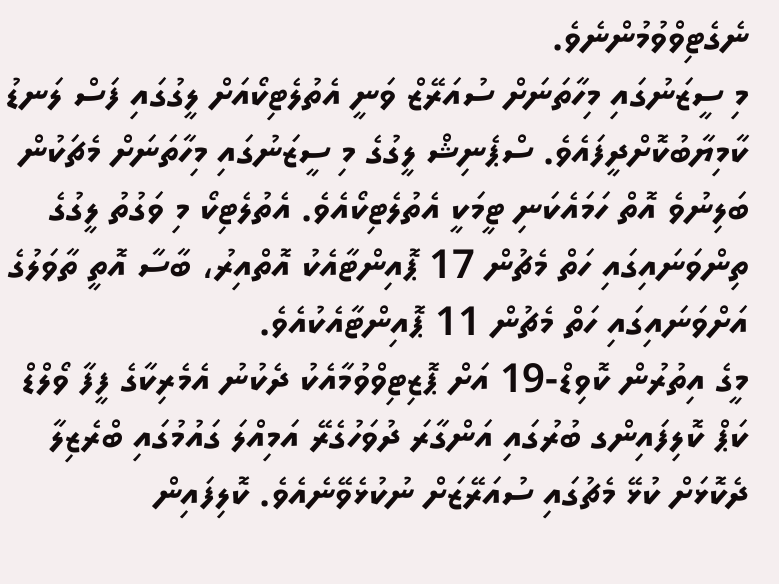ނެގެޓިވްވުމުންނެވެ.
މި ސީޒަނުގައި މިހާތަނަށް ސުއަރޭޒް ވަނީ އެތުލެޓިކޯއަށް ލީގުގައި ފަސް ލަނޑު ކާމިޔާބުކޮށްދީފައެވެ. ސްޕެނިޝް ލީގުގެ މި ސީޒަނުގައި މިހާތަނަށް މެޗަކުން ބަލިނުވެ އޮތް ހަމައެކަނި ޓީމަކީ އެތުލެޓިކޯއެވެ. އެތުލެޓިކޯ މި ވަގުތު ލީގުގެ ތިންވަނައިގައި ހަތް މެޗުން 17 ޕޮއިންޓާއެކު އޮތްއިރު، ބާސާ އޮތީ ތާވަލުގެ އަށްވަނައިގައި ހަތް މެޗުން 11 ޕޮއިންޓާއެކުއެވެ.
މީގެ އިތުރުން ކޮވިޑް-19 އަށް ޕޮޒިޓިވްވުމާއެކު ދެކުނު އެމެރިކާގެ ފީފާ ވޯލްޑް ކަޕް ކޮލިފައިންގ ބުރުގައި އަންގާރަ ދުވަހުގެރޭ އަމިއްލަ ގައުމުގައި ބްރެޒިލާ ދެކޮޅަށް ކުޅޭ މެޗުގައި ސުއަރޭޒަށް ނުކުޅެވޭނެއެވެ. ކޮލިފައިން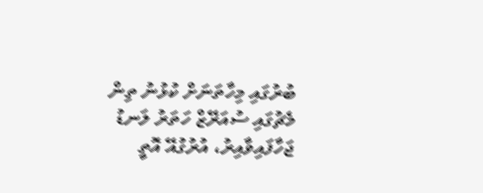ބުރުގައި މިހާތަނަށް ކުޅުނު ތިން މެޗުގައި ސުއަރޭޒް ހަތަރު ލަނޑު ޖަހާފައިވާއިރު، އުރުގުއޭ އޮތީ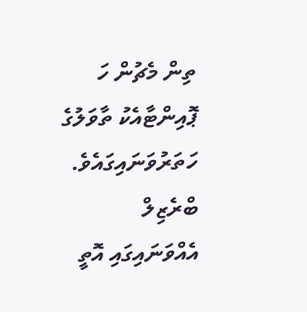ތިން މެޗުން ހަ ޕޮއިންޓާއެކު ތާވަލުގެ ހަތަރުވަނައިގައެވެ. ބްރެޒިލް އެއްވަނައިގައި އޮތީ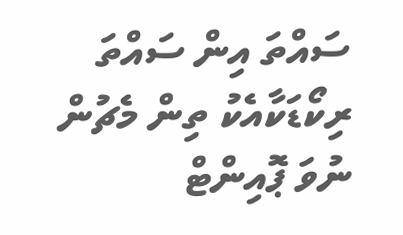ސައްތަ އިން ސައްތަ ރިކޯޑަކާއެކު ތިން މެޗުން ނުވަ ޕޮއިންޓް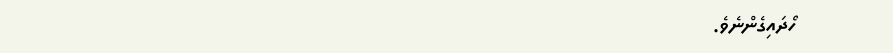ހޯދައިގެންނެވެ.